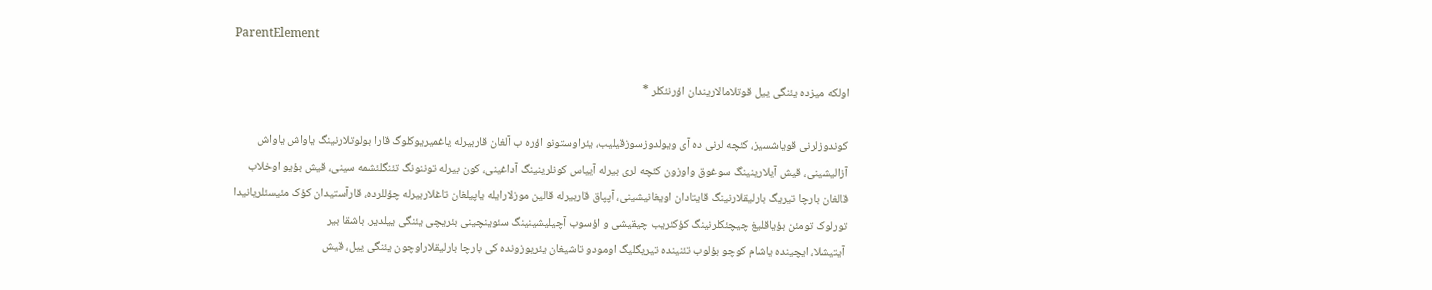ParentElement

اولکه میزده یئنگی ییل قوتلامالاریندان اؤرنئکلر *

کوندوزلرنی قویاشسیز، کئچه لرنی ده آی ویولدوزسوزقیلیب، یئراوستونو اؤره ب آلغان قاربیرله یاغمیریوکلوگ قارا بولوتلارنینگ یاواش یاواش آزالیشینی، قیش آیلارینینگ سوغوق واوزون کئچه لری بیرله آییاس کونلرینینگ آداغینی، کون بیرله توننونگ تئنگلئشمه سینی، قیش بؤیو اوخلاب قالغان بارچا تیریگ بارلیقلارنینگ قایتادان اویغانیشینی، آپپاق قاربیرله قالین موزلارایله یاپیلغان تاغلاربیرله چؤللرده، قارآستیدان کؤک مئیسئلریانیدا تورلوک تومئن بؤیاقلیغ چیچئکلرنینگ کؤکئریب چیقیشی و اؤسوب آچیلیشینینگ سئوینچینی بئریچی یئنگی ییلدیر. باشقا بیر
 آیتیشلا، ایچینده یاشام کوچو بؤلوب تئنینده تیریگلیگ اومودو تاشیغان یئریوزونده کی بارچا بارلیقلاراوچون یئنگی ییل، قیش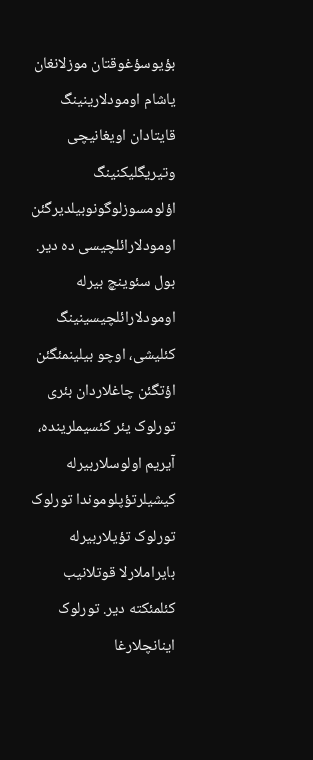بؤیوسؤغوقتان موزلانغان یاشام اومودلارینینگ قایتادان اویغانیچی وتیریگلیکنینگ اؤلومسوزلوگونوبیلدیرگئن اومودلارائلچیسی ده دیر. بول سئوینچ بیرله اومودلارائلچیسینینگ کئلیشی، اوچو بیلینمئگئن اؤتگئن چاغلاردان بئری تورلوک یئر کئسیملرینده، آیریم اولوسلاربیرله کیشیلرتؤپلوموندا تورلوک تورلوک تؤیلاربیرله بایراملارلا قوتلانیب کئلمئکته دیر. تورلوک اینانچلارغا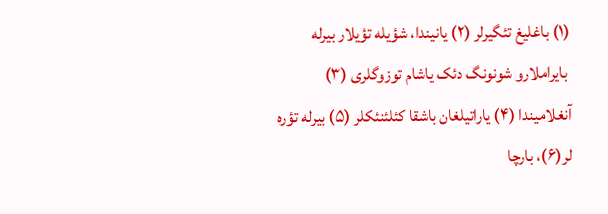(۱) باغلیغ تئگیرلر (۲) یانیندا، شؤیله تؤیلار بیرله
 بایراملارو شونونگ دئک یاشام توزوگلری (۳) آنغلامیندا (۴) یاراتیلغان باشقا کئلئنئکلر (۵) بیرله تؤره لر(۶)، بارچا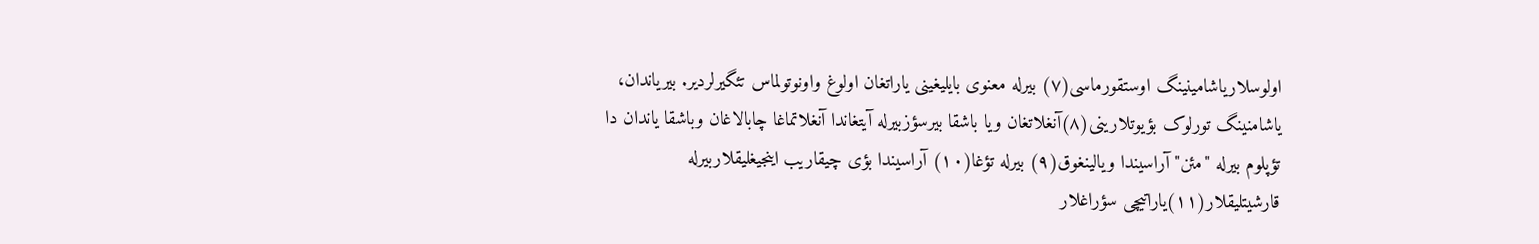اولوسلاریاشامینینگ اوستقورماسی(۷) بیرله معنوی بایلیغینی یاراتغان اولوغ واونوتولماس تئگیرلردیر. بیریاندان، یاشامنینگ تورلوک بؤیوتلارینی(۸)آنغلاتغان ویا باشقا بیرسؤزبیرله آیتغاندا آنغلاتماغا چابالاغان وباشقا یاندان دا تؤپلوم بیرله "مئن" آراسیندا ویالینغوق(۹) بیرله تؤغا(۱۰) آراسیندا بؤی چیقاریب اینجیغلیقلاربیرله قارشیتلیقلار(۱۱)یاراتیچی سؤراغلار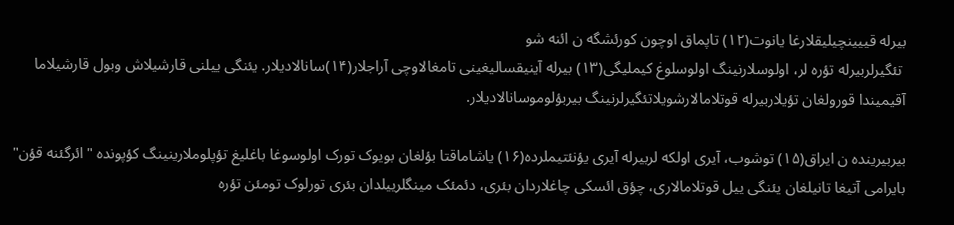بیرله قییینچیلیقلارغا یانوت(۱۲) تاپماق اوچون کورئشگه ن ائنه شو
 تئگیرلربیرله تؤره لر، اولوسلارنینگ اولوسلوغ کیملیگی(۱۳) بیرله آینیقسالیغینی تامغالاوچی آراجلار(۱۴)سانالادیلار. یئنگی ییلنی قارشیلاش وبول قارشیلاما آقیمیندا قورولغان تؤیلاربیرله قوتلامالارشویلاتئگیرلرنینگ بیربؤلوموسانالادیلار.

بیربیرینده ن ایراق(۱۵) توشوب، آیری اولکه لربیرله آیری یؤنئتیملرده(۱۶) یاشاماقتا بؤلغان بویوک تورک اولوسوغا باغلیغ تؤپلوملارینینگ کؤپونده "ائرگئنه قؤن" بایرامی آتیغا تانیلغان یئنگی ییل قوتلامالاری، چؤق ائسکی چاغلاردان بئری، دئمئک مینگلرییلدان بئری تورلوک تومئن تؤره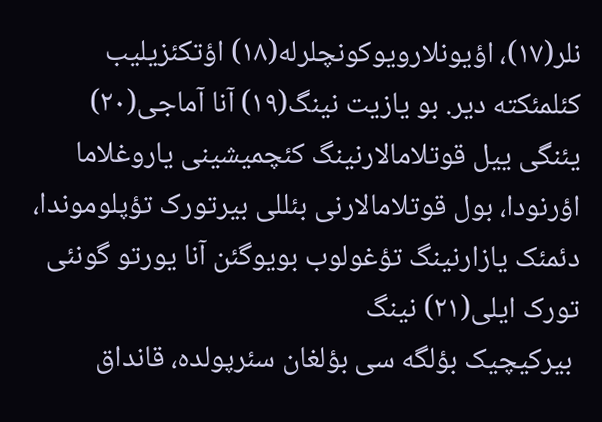نلر(۱۷)، اؤیونلارویوکونچلرله(۱۸) اؤتکئزیلیب کئلمئکته دیر. بو یازیت نینگ(۱۹) آنا آماجی(۲۰) یئنگی ییل قوتلامالارنینگ کئچمیشینی یاروغلاما اؤرنودا، بول قوتلامالارنی بئللی بیرتورک تؤپلوموندا، دئمئک یازارنینگ تؤغولوب بویوگئن آنا یورتو گونئی تورک ایلی(۲۱) نینگ
 بیرکیچیک بؤلگه سی بؤلغان سئرپولده، قانداق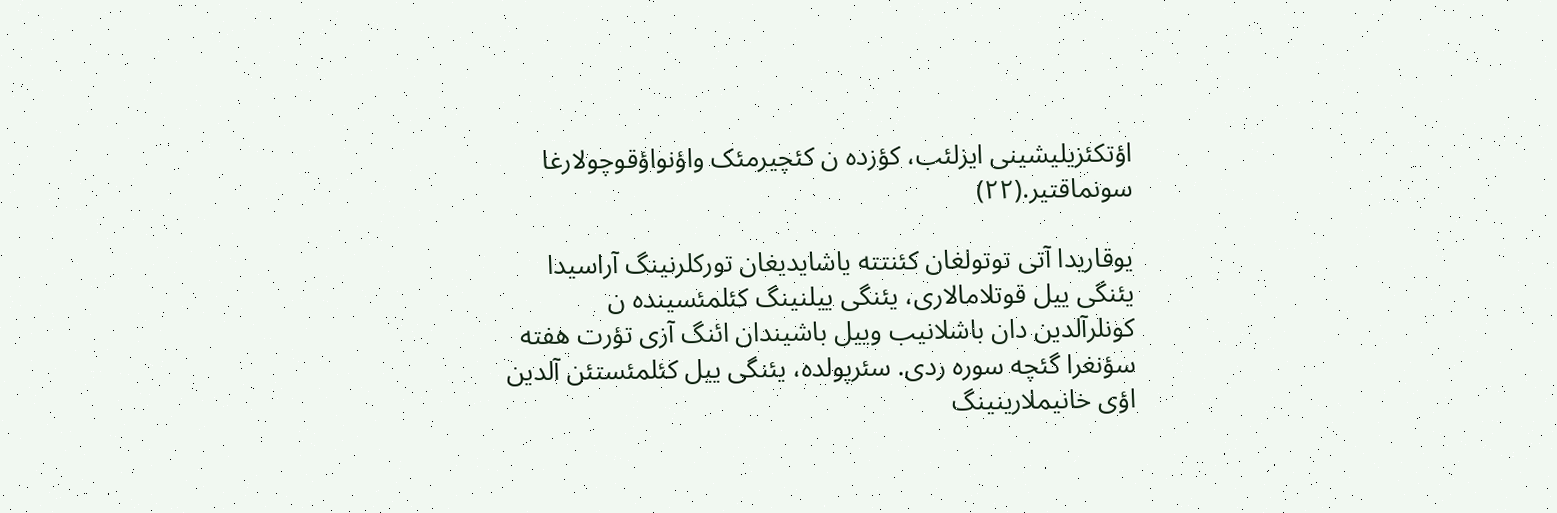اؤتکئزیلیشینی ایزلئب، کؤزده ن کئچیرمئک واؤنواؤقوچولارغا سونماقتیر.(۲۲)

یوقاریدا آتی توتولغان کئنتته یاشایدیغان تورکلرنینگ آراسیدا یئنگی ییل قوتلامالاری، یئنگی ییلنینگ کئلمئسینده ن کونلرآلدین دان باشلانیب وییل باشیندان ائنگ آزی تؤرت هفته سؤنغرا گئچه سوره ردی. سئرپولده، یئنگی ییل کئلمئستئن آلدین اؤی خانیملارینینگ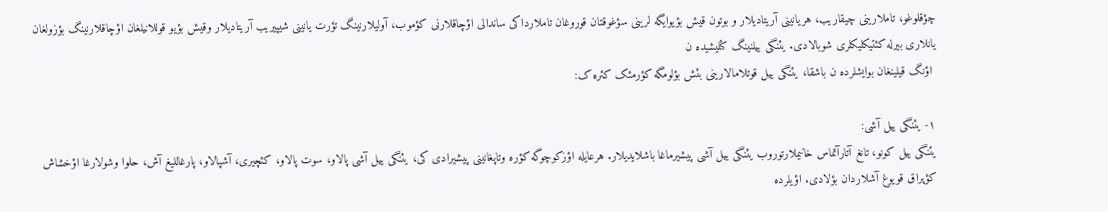چؤقلوغو، تاملارینی چیقاریب، هریانینی آریتادیلار و بوتون قیش بؤیوایگه لرینی سؤغوقتان قوروغان تاملارداکی ساندالی اؤچاقلارنی کؤموب، آولیلارنینگ تؤرت یانینی شیپیریب آریتادیلار وقیش بؤیو قوللانیلغان اؤچاقلارنینگ بؤزولغان یانلاری بیرله کئتیکلیکلری شوبالادی. یئنگی ییلنینگ کئلیشیده ن
 اؤنگ قیلینغان بوایشلرده ن باشقا، یئنگی ییل قوتلامالارینی بئش بؤلومگه کؤرمئک کئره ک:

۱- یئنگی ییل آشی:
یئنگی ییل کونو، تانغ آتارآتماس خانیملارتوروب یئنگی ییل آشی پیشیرماغا باشلایدیلار. هرعایله اؤزکوچوگه کؤره وتاپغانینی پیشیرادی کی، یئنگی ییل آشی پالاو، سوت پالاو، کئچیری، آشپالاو، پارغاللیغ آش، حلوا وشولارغا اؤخشاش کؤپراق قویوغ آشلاردان بؤلادی. اؤیلرده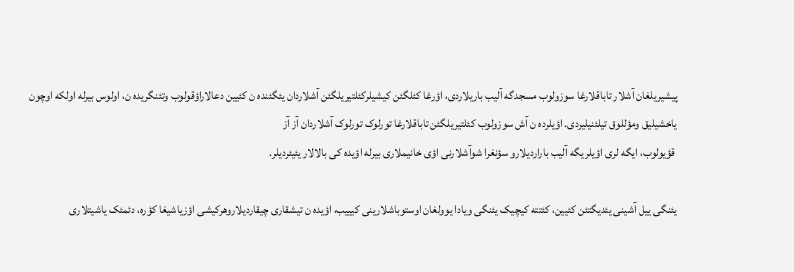پیشیریلغان آشلار تاباقلارغا سوزولوب مسجدگه آلیب باریلاردی، اؤرغا کئلگئن کیشیلرکئلتیریلگئن آشلاردان یئگئنده ن کئیین دعالاراؤقولوب وتئنگریده ن، اولوس بیرله اولکه اوچون یاخشیلیق ومؤللوق تیلئنیلیردی. اؤیلرده ن آش سوزولوب کئلتیریلگئن تاباقلارغا تورلوک تورلوک آشلاردان آز آز
 قؤیولوب، ایگه لری اؤیلریگه آلیب باراردیلارو سؤنغرا شوآشلارنی اؤی خانیملاری بیرله اؤیده کی بالالار یئیئردیلر.

یئنگی ییل آشینی یئدیگتئن کئیین، کئتته کیچیک یئنگی ویادا یوولغان اوستوباشلارینی کیییب، اؤیده ن تیشقاری چیقاردیلاروهرکیشی اؤزیاشیغا کؤره، دئمئک یاشیتلاری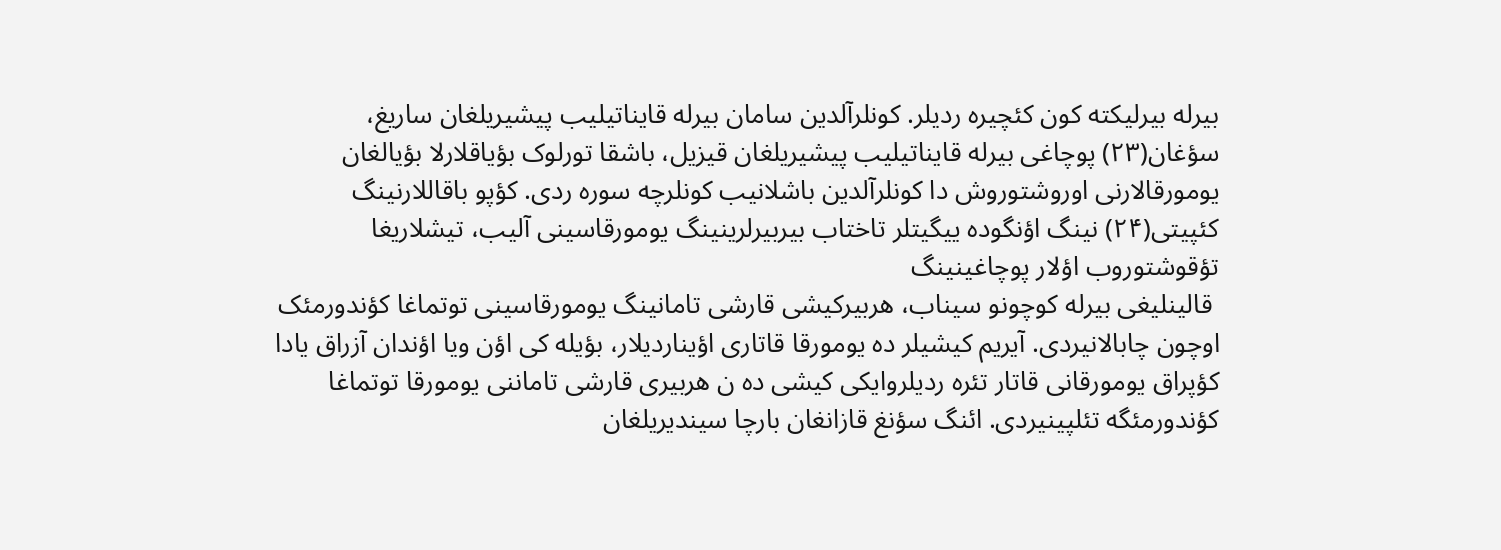بیرله بیرلیکته کون کئچیره ردیلر. کونلرآلدین سامان بیرله قایناتیلیب پیشیریلغان ساریغ، سؤغان(۲۳) پوچاغی بیرله قایناتیلیب پیشیریلغان قیزیل، باشقا تورلوک بؤیاقلارلا بؤیالغان یومورقالارنی اوروشتوروش دا کونلرآلدین باشلانیب کونلرچه سوره ردی. کؤپو باقاللارنینگ کئپیتی(۲۴) نینگ اؤنگوده ییگیتلر تاختاب بیربیرلرینینگ یومورقاسینی آلیب، تیشلاریغا تؤقوشتوروب اؤلار پوچاغینینگ
 قالینلیغی بیرله کوچونو سیناب، هربیرکیشی قارشی تامانینگ یومورقاسینی توتماغا کؤندورمئک اوچون چابالانیردی. آیریم کیشیلر ده یومورقا قاتاری اؤیناردیلار، بؤیله کی اؤن ویا اؤندان آزراق یادا کؤپراق یومورقانی قاتار تئره ردیلروایکی کیشی ده ن هربیری قارشی تاماننی یومورقا توتماغا کؤندورمئگه تئلپینیردی. ائنگ سؤنغ قازانغان بارچا سیندیریلغان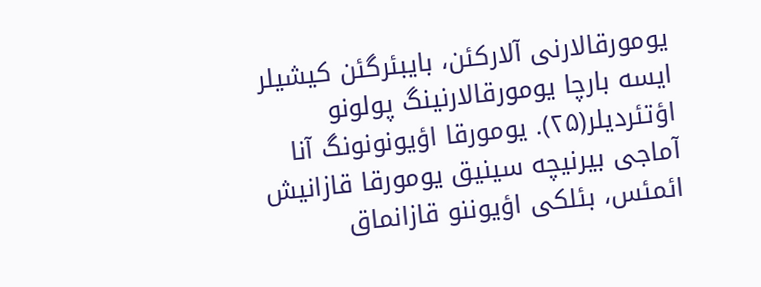یومورقالارنی آلارکئن، بایبئرگئن کیشیلر ایسه بارچا یومورقالارنینگ پولونو اؤتئردیلر(۲۵). یومورقا اؤیونونونگ آنا آماجی بیرنیچه سینیق یومورقا قازانیش ائمئس، بئلکی اؤیوننو قازانماق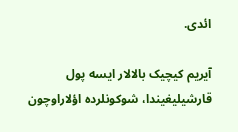ائدی.

آیریم کیچیک بالالار ایسه پول قارشیلیغیندا، شوکونلرده اؤلاراوچون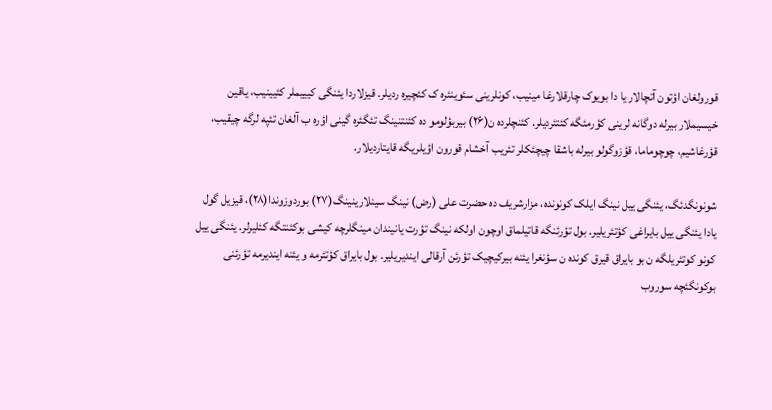قورولغان اؤتون آتچالار یا دا بویوک چارقلارغا مینیب، کونلرینی سئوینئره ک کئچیره ردیلر. قیزلاردا یئنگی کیییملر کئیینیب، یاقین خیسیملار بیرله دوگانه لرینی کؤرمئگه کئتئردیلر. کئنچلرده ن(۲۶) بیربؤلومو ده کئنتنینگ تئگئره گینی اؤره ب آلغان تئپه لرگه چیقیب، قؤرغاشیم، چوچوماما، قؤزوگولو بیرله باشقا چیچئکلر تئریب آخشام قورون اؤیلریگه قایتاردیلار.

شونونگدئگ، یئنگی ییل نینگ ایلک کونونده، مزارشریف ده حضرت علی (رض) نینگ سینلارینینگ(۲۷) بوردوزوندا(۲۸)، قیزیل گول یادا یئنگی ییل بایراغی کؤتئریلیر. بول تؤرئنگه قاتیلماق اوچون اولکه نینگ تؤرت یانیندان مینگلرچه کیشی بوکئنتگه کئلیرلر. یئنگی ییل کونو کوتئریلگه ن بو بایراق قیرق کونده ن سؤنغرا یئنه بیرکیچیک تؤرئن آرقالی ایندیریلیر. بول بایراق کؤتئرمه و یئنه ایندیرمه تؤرئنی بوکونگئچه سوروب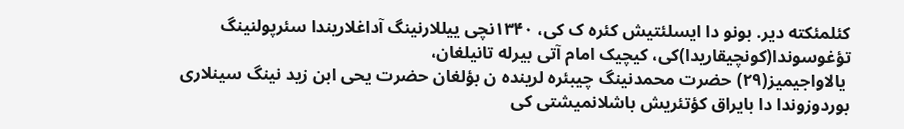کئلمئکته دیر. بونو دا ایسلئتیش کئره ک کی، ۱۳۴۰نچی ییللارنینگ آداغلاریندا سئرپولنینگ تؤغوسوندا(کونچیقاریدا)کی، کیچیک امام آتی بیرله تانیلغان،
 یالاواجیمیز(۲۹) حضرت محمدنینگ چیبئره لرینده ن بؤلغان حضرت یحی ابن زید نینگ سینلاری بوردوزوندا دا بایراق کؤتئریش باشلانمیشتی کی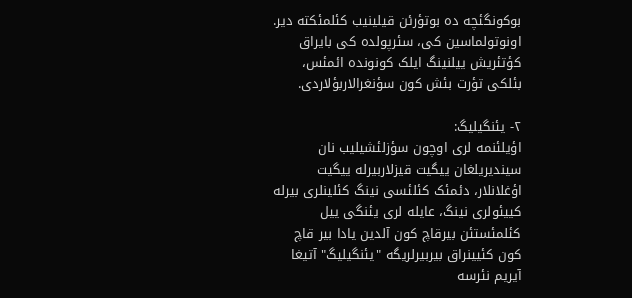بوکونگئچه ده بوتؤرئن قیلینیب کئلمئکته دیر. اونوتولماسین کی، سئرپولده کی بایراق کؤتئریش ییلنینگ ایلک کونونده ائمئس، بئلکی تؤرت بئش کون سؤنغرالاربؤلاردی.

۲- یئنگیلیگ:
اؤیلئنمه لری اوچون سؤزلئشیلیب نان سیندیریلغان ییگیت قیزلاربیرله ییگیت اؤغلانلار، دئمئک کئلئسی نینگ کئلینلری بیرله کییئولری نینگ، عایله لری یئنگی ییل کئلمئستئن بیرقاچ کون آلدین یادا بیر قاچ کون کئیینراق بیربیرلریگه "یئنگیلیگ" آتیغا آیریم نئرسه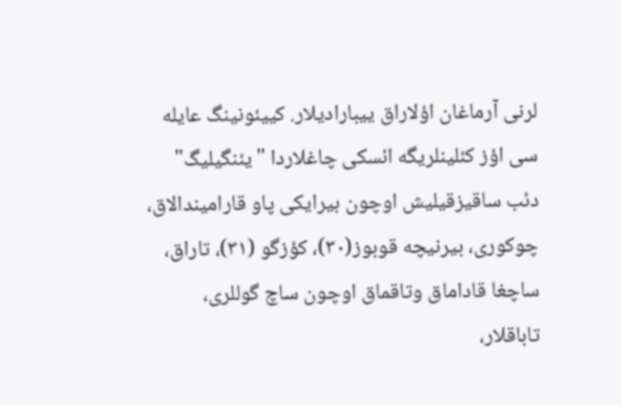لرنی آرماغان اؤلاراق ییبارادیلار. کییئونینگ عایله سی اؤز کئلینلریگه ائسکی چاغلاردا "یئنگیلیگ" دئب ساقیزقیلیش اوچون بیرایکی پاو قارامیندالاق، چوکوری، بیرنیچه قوبوز(۳۰)، کؤزگو (۳۱)، تاراق، ساچغا قاداماق وتاقماق اوچون ساچ گوللری، تاباقلار،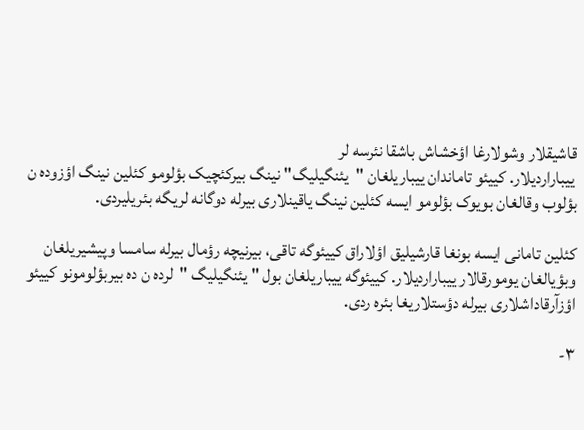قاشیقلار وشولارغا اؤخشاش باشقا نئرسه لر
 ییباراردیلار. کییئو تاماندان ییباریلغان "یئنگیلیگ" نینگ بیرکئچیک بؤلومو کئلین نینگ اؤزوده ن بؤلوب وقالغان بویوک بؤلومو ایسه کئلین نینگ یاقینلاری بیرله دوگانه لریگه بئریلیردی.

کئلین تامانی ایسه بونغا قارشیلیق اؤلاراق کییئوگه تاقی، بیرنیچه رؤمال بیرله سامسا وپیشیریلغان وبؤیالغان یومورقالار ییباراردیلار. کییئوگه ییباریلغان بول " یئنگیلیگ "لرده ن ده بیربؤلومونو کییئو اؤزآرقاداشلاری بیرله دؤستلاریغا بئره ردی.

۳-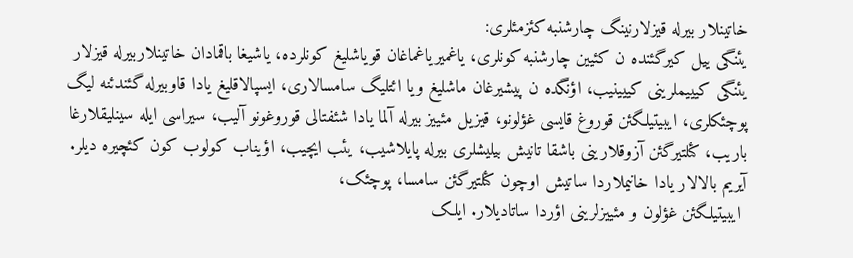خاتینلار بیرله قیزلارنینگ چارشنبه کئزمئلری:
یئنگی ییل کیرگئنده ن کئیین چارشنبه کونلری، یاغمیریاغماغان قویاشلیغ کونلرده، یاشیغا باقمادان خاتینلاربیرله قیزلار یئنگی کیییملرینی کییینیب، اؤنگده ن پیشیرغان ماشلیغ ویا ائتلیگ سامسالاری، ایسپالاقلیغ یادا قاوبیرله گئندئنه لیگ پوچئکلری، ایبیتیلگئن قوروغ قایسی غؤلونو، قیزیل مئییز بیرله آلما یادا شئفتالی قوروغونو آلیب، سیراسی ایله سینلیقلارغا باریب، کئلتیرگئن آزوقلارینی باشقا تانیش بیلیشلری بیرله پایلاشیب، یئب ایچیب، اؤیناب کولوب کون کئچیره دیلر. آیریم بالالار یادا خانیملاردا ساتیش اوچون کئلتیرگئن سامسا، پوچئک،
 ایبیتیلگئن غؤلون و مئییزلرینی اؤردا ساتادیلار. ایلک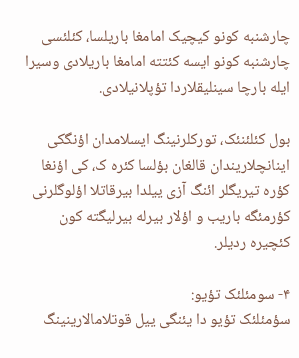چارشنبه کونو کیچیک امامغا باریلسا، کئلئسی چارشنبه کونو ایسه کئتته امامغا باریلادی وسیرا ایله بارچا سینلیقلاردا تؤپلانیلادی.

بول کئلئنئک، تورکلرنینگ ایسلامدان اؤنگکی اینانچلاریندان قالغان بؤلسا کئره ک، کی اؤنغا کؤره تیریگلر ائنگ آزی ییلدا بیرقاتلا اؤلوگلرنی کؤرمئگه باریب و اؤلار بیرله بیرلیگته کون کئچیره ردیلر.

۴- سومئلئک تؤیو:
سؤمئلئک تؤیو دا یئنگی ییل قوتلامالارینینگ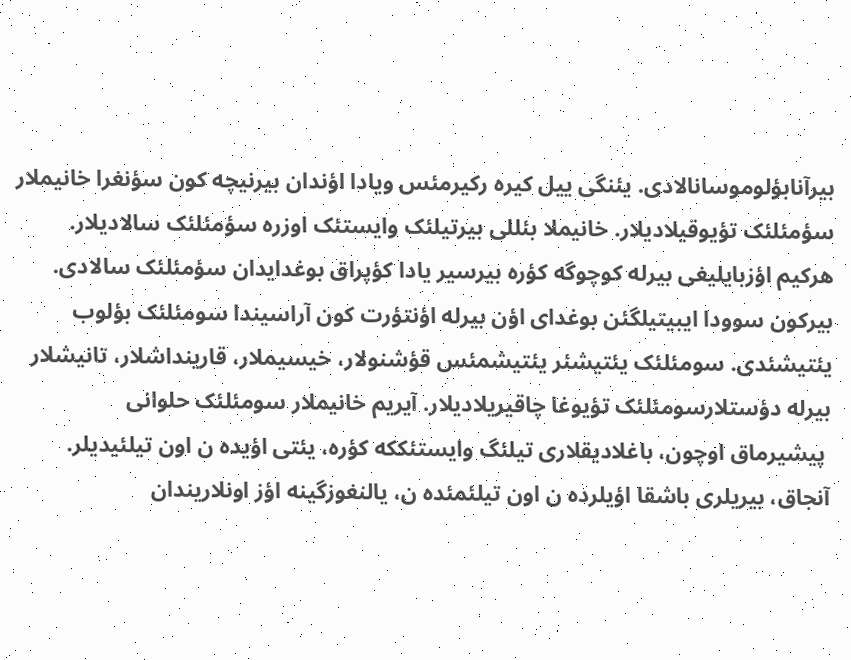بیرآنابؤلوموسانالادی. یئنگی ییل کیره رکیرمئس ویادا اؤندان بیرنیچه کون سؤنغرا خانیملار سؤمئلئک تؤیوقیلادیلار. خانیملا بئللی بیرتیلئک وایستئک اوزره سؤمئلئک سالادیلار. هرکیم اؤزبایلیغی بیرله کوچوگه کؤره بیرسیر یادا کؤپراق بوغدایدان سؤمئلئک سالادی. بیرکون سوودا ایبیتیلگئن بوغدای اؤن بیرله اؤنتؤرت کون آراسیندا سومئلئک بؤلوب یئتیشئدی. سومئلئک یئتیشئر یئتیشمئس قؤشنولار، خیسیملار، قارینداشلار، تانیشلار بیرله دؤستلارسومئلئک تؤیوغا چاقیریلادیلار. آیریم خانیملار سومئلئک حلوانی
 پیشیرماق اوچون، باغلادیقلاری تیلئگ وایستئککه کؤره، یئتی اؤیده ن اون تیلئیدیلر. آنجاق، بیریلری باشقا اؤیلرده ن اون تیلئمئده ن، یالنغوزگینه اؤز اونلاریندان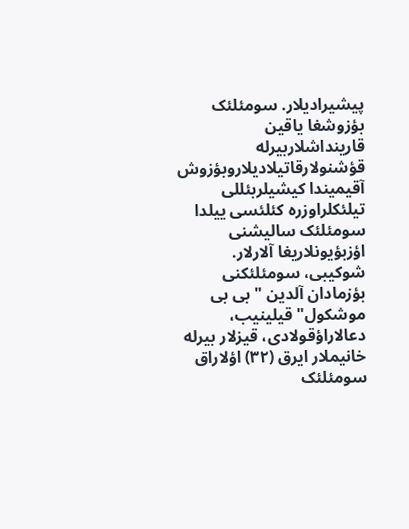پیشیرادیلار. سومئلئک بؤزوشغا یاقین قارینداشلاربیرله قؤشنولارقاتیلادیلاروبؤزوش آقیمیندا کیشیلربئللی تیلئکلراوزره کئلئسی ییلدا سومئلئک سالیشنی اؤزبؤیونلاریغا آلارلار. شوکیبی، سومئلئکنی بؤزمادان آلدین "بی بی موشکول" قیلینیب، دعالاراؤقولادی، قیزلار بیرله خانیملار ایرق (۳۲) اؤلاراق سومئلئک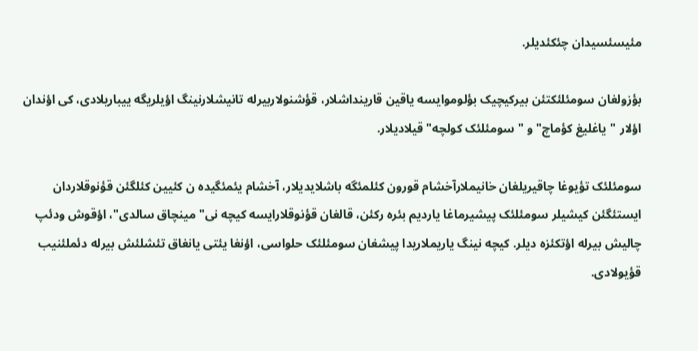مئیسئسیدان چئکئدیلر.

بؤزولغان سومئلئکتئن بیرکیچیک بؤلوموایسه یاقین قارینداشلار، قؤشنولاربیرله تانیشلارنینگ اؤیلریگه ییباریلادی، کی اؤندان اؤلار "یاغلیغ کؤماچ" و "سومئلئک کولچه" قیلادیلار.

سومئلئک تؤیوغا چاقیریلغان خانیملارآخشام قورون کئلمئگه باشلایدیلار، آخشام یئمئگیده ن کئیین کئلگئن قؤنوقلاردان ایستئگئن کیشیلر سومئلئک پیشیرماغا یاردیم بئره رکئن، قالغان قؤنوقلارایسه کیچه نی"مینچاق سالدی"، اؤقوش ودئپ چالیش بیرله اؤتکئزه دیلر. کیچه نینگ یاریملاریدا پیشغان سومئلئک حلواسی، اؤنغا یئتی یانغاق تئشلئش بیرله دئملئنیب قؤیولادی.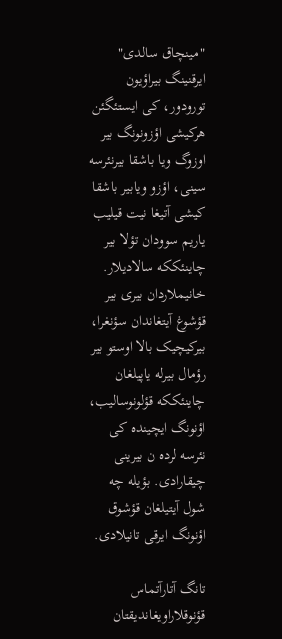"مینچاق سالدی" ایرقنینگ بیراؤیون تورودور، کی ایستئگئن هرکیشی اؤزونونگ بیر اوزوگ ویا باشقا بیرنئرسه سینی، اؤزو ویابیر باشقا کیشی آتیغا نیت قیلیب یاریم سوودان تؤلا بیر چاینئککه سالادیلار. خانیملاردان بیری بیر قؤشوغ آیتغاندان سؤنغرا، بیرکیچیک بالا اوستو بیر رؤمال بیرله یاپیلغان چاینئککه قؤلونوسالیب، اؤنونگ ایچینده کی نئرسه لرده ن بیرینی چیقارادی. بؤیله چه شول آیتیلغان قؤشوق اؤنونگ ایرقی تانیلادی.

تانگ آتارآتماس قؤنوقلاراویغاندیقتان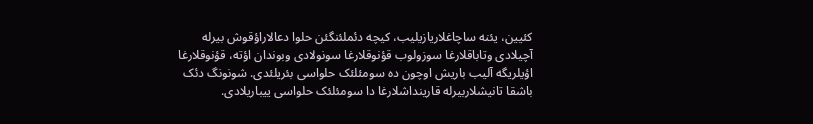کئیین، یئنه ساچاغلاریازیلیب، کیچه دئملئنگئن حلوا دعالاراؤقوش بیرله آچیلادی وتاباقلارغا سوزولوب قؤنوقلارغا سونولادی وبوندان اؤته، قؤنوقلارغا اؤیلریگه آلیب باریش اوچون ده سومئلئک حلواسی بئریلئدی. شونونگ دئک باشقا تانیشلاربیرله قارینداشلارغا دا سومئلئک حلواسی ییباریلادی.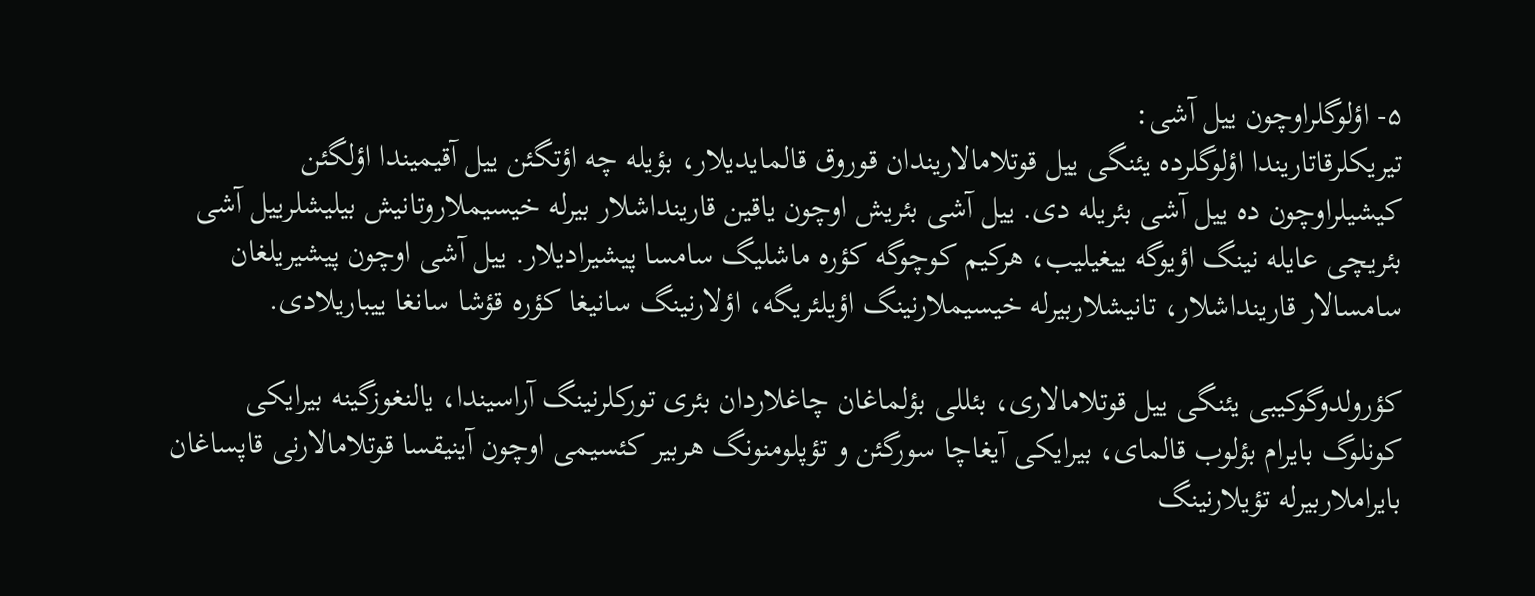۵- اؤلوگلراوچون ییل آشی:
تیریکلرقاتاریندا اؤلوگلرده یئنگی ییل قوتلامالاریندان قوروق قالمایدیلار، بؤیله چه اؤتگئن ییل آقیمیندا اؤلگئن کیشیلراوچون ده ییل آشی بئریله دی. ییل آشی بئریش اوچون یاقین قارینداشلار بیرله خیسیملاروتانیش بیلیشلرییل آشی بئریچی عایله نینگ اؤیوگه ییغیلیب، هرکیم کوچوگه کؤره ماشلیگ سامسا پیشیرادیلار. ییل آشی اوچون پیشیریلغان سامسالار قارینداشلار، تانیشلاربیرله خیسیملارنینگ اؤیلئریگه، اؤلارنینگ سانیغا کؤره قؤشا سانغا ییباریلادی.

کؤرولدوگوکیبی یئنگی ییل قوتلامالاری، بئللی بؤلماغان چاغلاردان بئری تورکلرنینگ آراسیندا، یالنغوزگینه بیرایکی کونلوگ بایرام بؤلوب قالمای، بیرایکی آیغاچا سورگئن و تؤپلومنونگ هربیر کئسیمی اوچون آینیقسا قوتلامالارنی قاپساغان بایراملاربیرله تؤیلارنینگ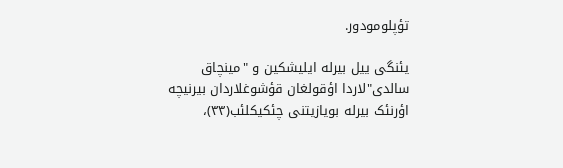تؤپلومودور.

یئنگی ییل بیرله ایلیشکین و "مینچاق سالدی"لاردا اؤقولغان قؤشوغلاردان بیرنیچه اؤرنئک بیرله بویازیتنی چئکیکلئب(۳۳)،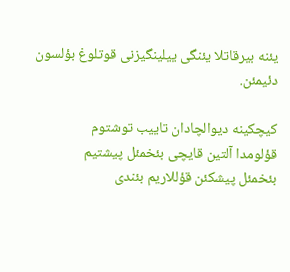یئنه بیرقاتلا یئنگی ییلینگیزنی قوتلوغ بؤلسون دئیمئن.

کیچکینه دیوالچادان تاییب توشتوم
قؤلومدا آلتین قایچی بئخمئل پیشتیم
بئخمئل پیشکئن قؤللاریم بئندی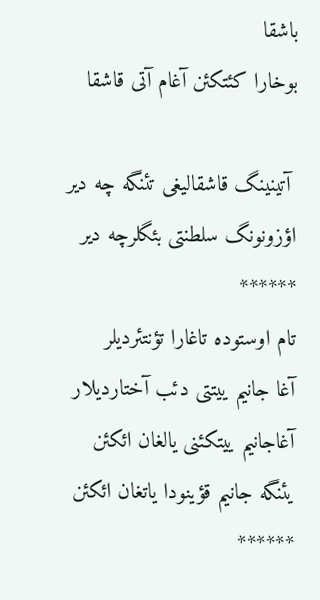باشقا
بوخارا کئتکئن آغام آتی قاشقا

 آتینینگ قاشقالیغی تئنگه چه دیر
اؤزونونگ سلطنتی بئگلرچه دیر
******
تام اوستوده تاغارا تؤنتئردیلر
آغا جانیم ییتتی دئب آختاردیلار
آغاجانیم ییتکئنی یالغان ائکئن
یئنگه جانیم قؤینودا یاتغان ائکئن
******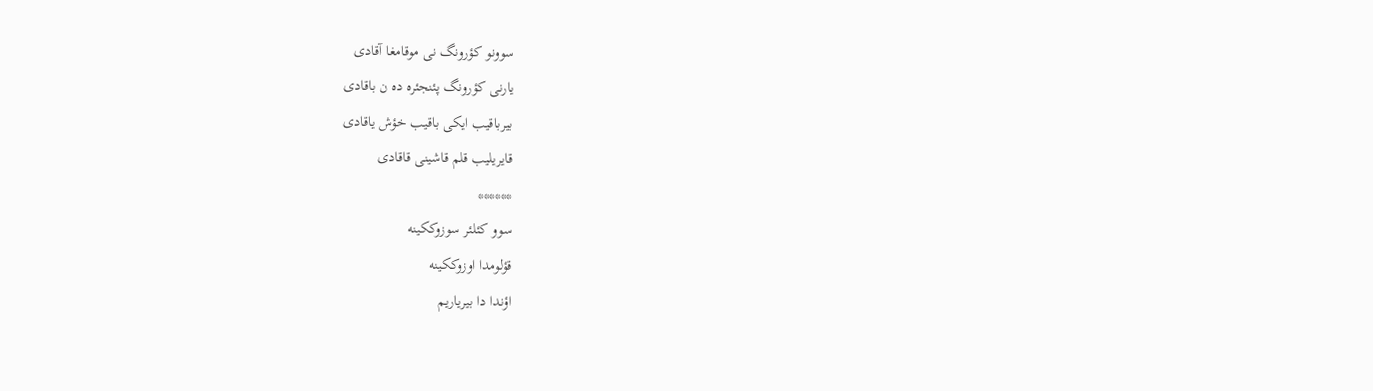سوونو کؤرونگ نی موقامغا آقادی
یارنی کؤرونگ پئنجئره ده ن باقادی
بیرباقیب ایکی باقیب خؤش یاقادی
قایریلیب قلم قاشینی قاقادی
******
سوو کئلئر سوزوککینه
قؤلومدا اوزوککینه
اؤندا دا بیریاریم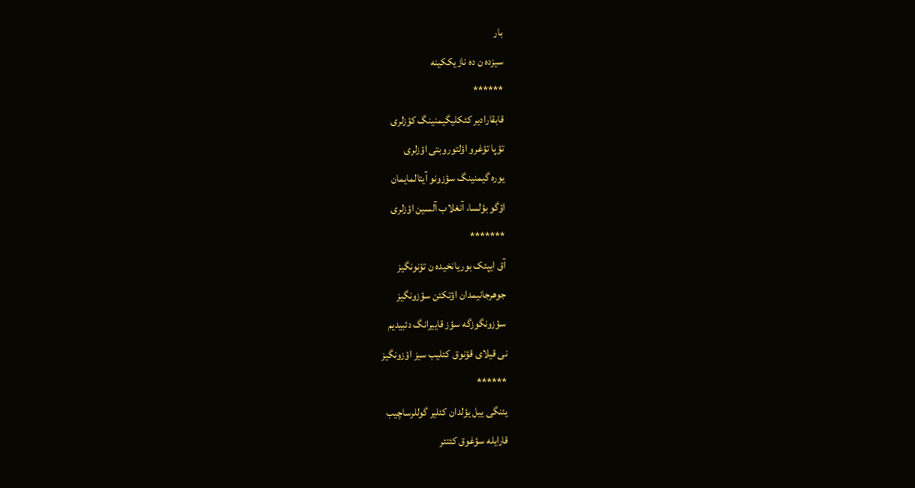بار
سیزده ن ده نازیککینه
******
قابقارادیر کئکلیگیمنینگ کؤزلری
تؤپا تؤغرو اؤلتوروبتی اؤزلری
یوره گیمنینگ سؤزونو آیتالمایمان
اؤگو بؤلسا، آنغلاب آلسین اؤزلری
*******
آق ایپئک بوریانخیده ن تؤنونگیز
جوهرجانیمدان اؤتکئن سؤزونگیز
سؤزونگوزگه سؤز قاییرانگ دئبیدیم
نی قیلای قؤنوق کئلیب سیز اؤزونگیز
******
یئنگی ییل یؤلدان کئلیر گوللرساچیب
قارایله سؤغوق کئتئر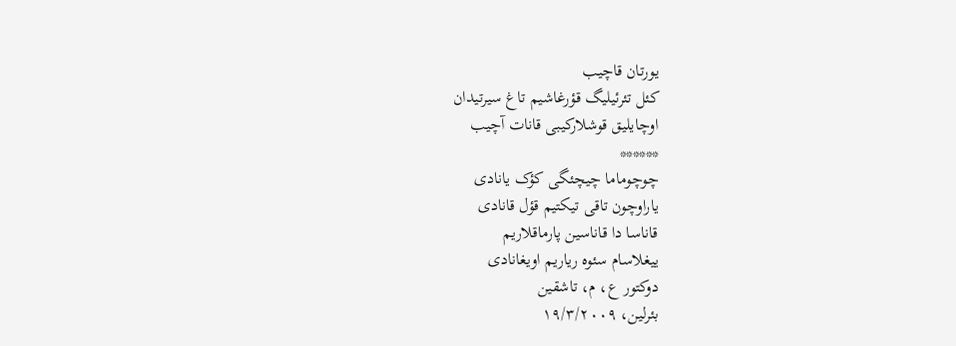یورتان قاچیب
کئل تئرئیلیگ قؤرغاشیم تاغ سیرتیدان
اوچایلیق قوشلارکیبی قانات آچیب
******
چوچوماما چیچئگی کؤک یانادی
یاراوچون تاقی تیکتیم قؤل قانادی
قاناسا دا قاناسین پارماقلاریم
ییغلاسام سئوه ریاریم اویغانادی
دوکتور ع، م، تاشقین
بئرلین، ۱۹/۳/۲۰۰۹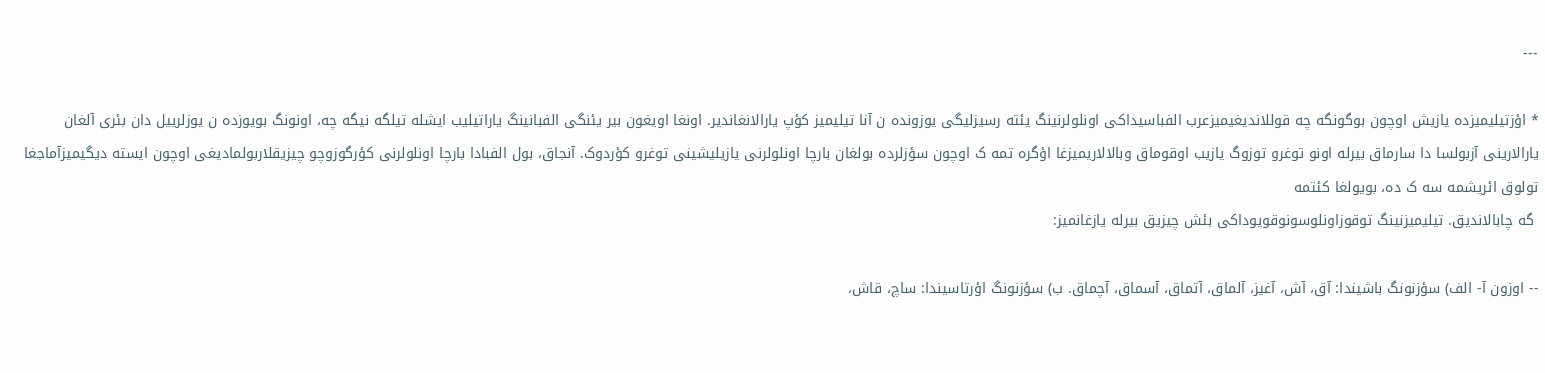---

* اؤزتیلیمیزده یازیش اوچون بوگونگه چه قوللاندیغیمیزعرب الفباسیداکی اونلولرنینگ یئته رسیزلیگی یوزونده ن آنا تیلیمیز کؤپ یارالانغاندیر. اونغا اویغون بیر یئنگی الفبانینگ یاراتیلیب ایشله تیلگه نیگه چه، اونونگ بویوزده ن یوزلرییل دان ‌بئری آلغان یارالارینی آزبولسا دا سارماق بیرله اونو توغرو توزوگ یازیب اوقوماق وبالالاریمیزغا اؤگره تمه ک اوچون سؤزلرده بولغان بارچا اونلولرنی یازیلیشینی توغرو کؤردوک. آنجاق، بول الفبادا بارچا اونلولرنی کؤرگوزوچو چیزیقلاربولمادیغی اوچون ایسته دیگیمیزآماجغا تولوق ائریشمه سه ک ده، بویولغا کئتمه
 گه چابالاندیق. تیلیمیزنینگ توقوزاونلوسونوقویوداکی بئش چیزیق بیرله یازغانمیز:

-- اوزون آ- الف) سؤزنونگ باشیندا: آق، آش، آغیز، آلماق، آتماق، آسماق، آچماق. ب) سؤزنونگ اؤرتاسیندا: ساچ، قاش،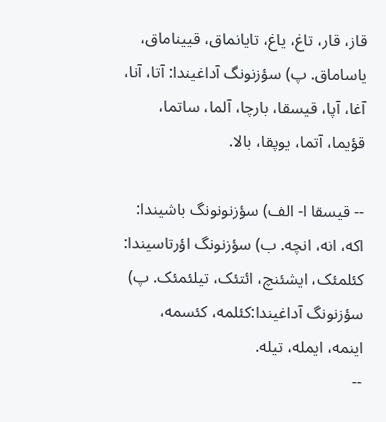قاز، قار، تاغ، یاغ، تایانماق، قییناماق، یاساماق. پ) سؤزنونگ آداغیندا: آتا، آنا، آغا، آپا، قیسقا، بارچا، آلما، ساتما، قؤیما، آتما، یوپقا، بالا.

-- قیسقا ا- الف) سؤزنونونگ باشیندا: اکه، انه، انچه. ب) سؤزنونگ اؤرتاسیندا: کئلمئک، ایشئنچ، ائتئک، تیلئمئک. پ) سؤزنونگ آداغیندا:کئلمه، کئسمه، اینمه، ایمله، تیله.
--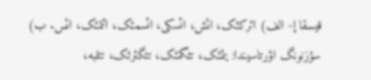قیسقا إ- الف) ائرکئک، ائش، ائسکی، ائسمئک، ائتمئک، ائس. ب) سؤزنونگ اؤرتاسیندا: یئمئک، تئگمئک، تئگئرئک، تئلبه،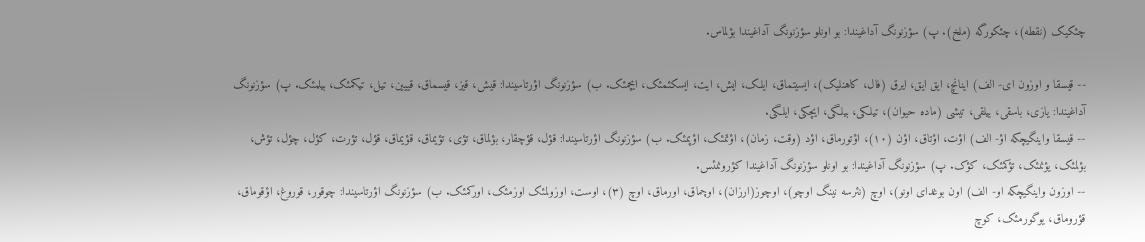چئکیک (نقطه)، چئکورگه (ملخ). پ) سؤزنونگ آداغیندا: بو اونلو سؤزنونگ آداغیندا بؤلماس.

-- قیسقا و اوزون ای- الف) اینانچ، ایق ایق، ایرق (فال، کاهنلیک)، ایسیتماق، ایلک، ایش، ایت، ایسکئمئک، ایچمئک. ب) سؤزنونگ اؤرتاسیندا: قیش، قیز، قیسماق، قییین، تیل، تیکمئک، بیلمئک. پ) سؤزنونگ آداغیندا: یازی، باسقی، ییلقی، تیشی (ماده حیوان)، تیلکی، بیلگی، ایچکی، ایلگی.
-- قیسقا واینگیچکه اؤ- الف) اؤت، اؤتاق، اؤن (۱۰)، اؤتورماق، اؤد (وقت، زمان)، اؤتمئک، اؤپمئک. ب) سؤزنونگ اؤرتاسیندا: قؤل، قؤچقار، بؤلماق، تؤی، تؤیماق، قؤیماق، قؤل، تؤرت، کؤل، چؤل، تؤش، بؤلمئک، یؤنمئک، تؤکمئک، کؤک. پ) سؤزنونگ آداغیندا: بو اونلو سؤزنونگ آداغیندا کؤرونمئس.
-- اوزون واینگیچکه او- الف) اون بوغدای اونو)، اوچ (نئرسه نینگ اوچو)، اوچوز(ارزان)، اوچماق، اورماق، اوچ (۳)، اوست، اوزولمئک اوزمئک، اورکمئک. ب) سؤزنونگ اؤرتاسیندا: چوقور، قوروغ، اؤقوماق، قؤروماق، یوگورمئک، کوچ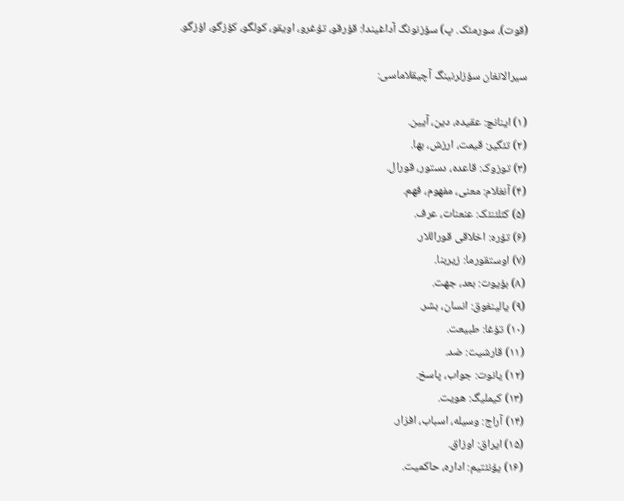(قوت)، سورمئک. پ) سؤزنونگ آداغیندا: قؤرقو، تؤغرو، اویقو، کولگو، کؤزگو، اؤزگو.

سیرالانغان سؤزلرنینگ آچیقلاماسی:

(۱) اینانچ: عقیده، دین، آیین.
(۲) تئگیر: قیمت، ارزش، بها.
(۳) توزوک: قاعده، دستور، قورال.
(۴) آنغلام: معنی، مفهوم، فهم.
(۵) کئلئنئک: عنعنات، عرف.
(۶) تؤره: اخلاقی قوراللار.
(۷) اوستقورما: زیربنا.
(۸) بؤیوت: بعد، جهت.
(۹) یالینغوق: انسان، بشر.
(۱۰) تؤغا: طبیعت.
(۱۱) قارشیت: ضد.
(۱۲) یانوت: جواب، پاسخ.
(۱۳) کیملیگ: هویت.
(۱۴) آراج: وسیله، اسباب، افزار.
(۱۵) ایراق: اوزاق.
(۱۶) یؤنئتیم: اداره، حاکمیت.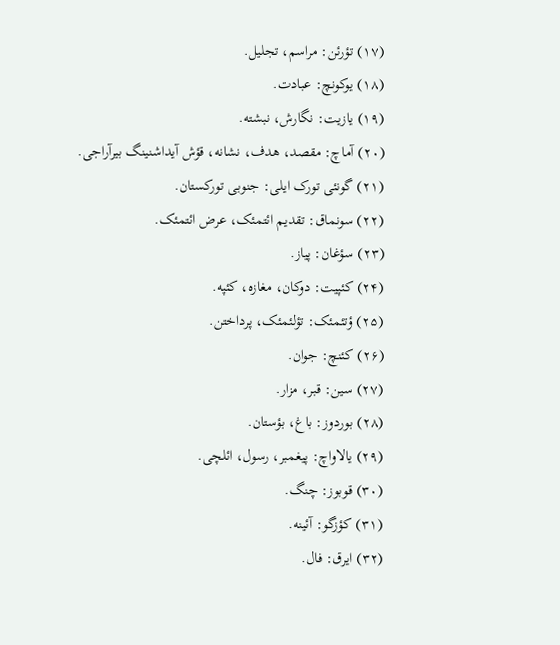(۱۷) تؤرئن: مراسم، تجلیل.
(۱۸) یوکونچ: عبادت.
(۱۹) یازیت: نگارش، نبشته.
(۲۰) آماچ: مقصد، هدف، نشانه، قؤش آیداشنینگ بیرآراجی.
(۲۱) گونئی تورک ایلی: جنوبی تورکستان.
(۲۲) سونماق: تقدیم ائتمئک، عرض ائتمئک.
(۲۳) سؤغان: پیاز.
(۲۴) کئپیت: دوکان، مغازه، کئپه.
(۲۵) ؤتئمئک: تؤلئمئک، پرداختن.
(۲۶) کئنچ: جوان.
(۲۷) سین: قبر، مزار.
(۲۸) بوردوز: باغ، بؤستان.
(۲۹) یالاواچ: پیغمبر، رسول، ائلچی.
(۳۰) قوبوز: چنگ.
(۳۱) کؤزگو: آئینه.
(۳۲) ایرق: فال.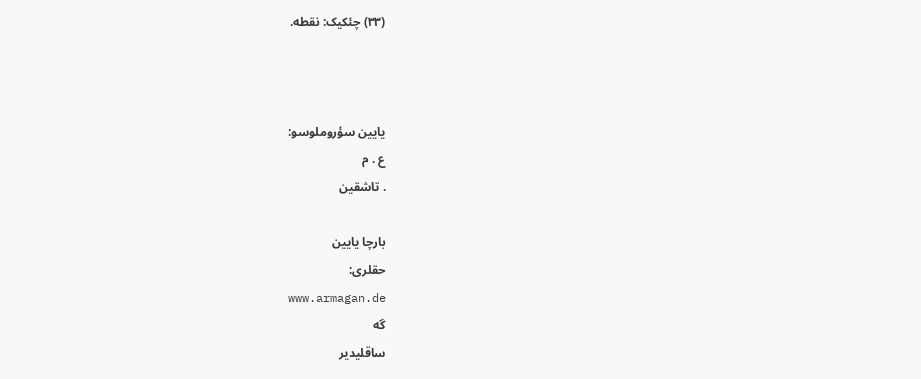(۳۳) چئکیک: نقطه.



یایین سؤروملوسو:
ع . م
. تاشقین

بارچا یایین
حقلری:
www.armagan.de
گه
ساقلیدیر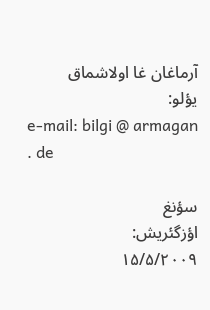آرماغان غا اولاشماق
یؤلو:
e-mail: bilgi @ armagan . de

سؤنغ
اؤزگئریش:
۱۵/۵/۲۰۰۹